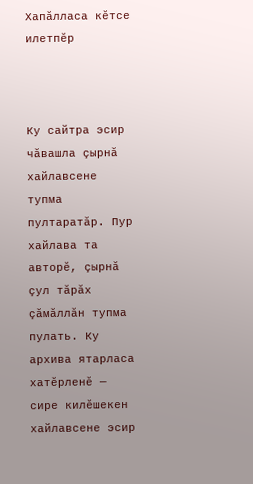Хапăлласа кĕтсе илетпĕр



Ку сайтра эсир чăвашла çырнă хайлавсене тупма пултаратăр. Пур хайлава та авторĕ, çырнă çул тăрăх çăмăллăн тупма пулать. Ку архива ятарласа хатĕрленĕ — сире килĕшекен хайлавсене эсир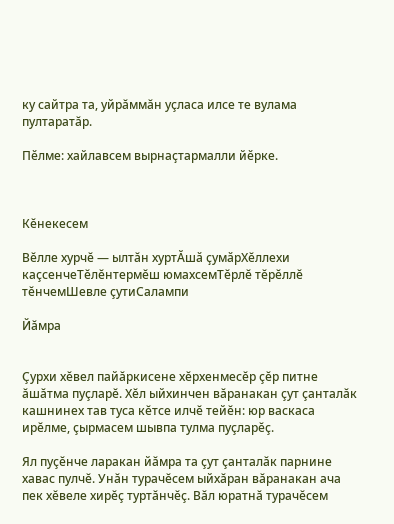ку сайтра та, уйрăммăн уçласа илсе те вулама пултаратăр.

Пӗлме: хайлавсем вырнаҫтармалли йӗрке.



Кĕнекесем

Вĕлле хурчĕ — ылтăн хуртӐшӑ ҫумӑрХĕллехи каçсенчеТĕлĕнтермĕш юмахсемТĕрлĕ тĕрĕллĕ тĕнчемШевле çутиСалампи

Йăмра


Çурхи хĕвел пайăркисене хĕрхенмесĕр çĕр питне ăшăтма пуçларĕ. Хĕл ыйхинчен вăранакан çут çанталăк кашнинех тав туса кĕтсе илчĕ тейĕн: юр васкаса ирĕлме, çырмасем шывпа тулма пуçларĕç.

Ял пуçĕнче ларакан йăмра та çут çанталăк парнине хавас пулчĕ. Унăн турачĕсем ыйхăран вăранакан ача пек хĕвеле хирĕç туртăнчĕç. Вăл юратнă турачĕсем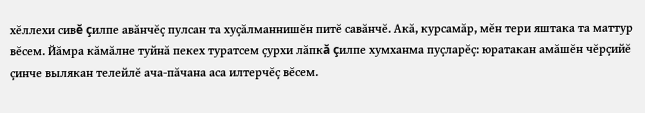хĕллехи сивĕ çилпе авăнчĕç пулсан та хуçăлманнишĕн питĕ савăнчĕ. Акă, курсамăр, мĕн тери яштака та маттур вĕсем. Йăмра кăмăлне туйнă пекех туратсем çурхи лăпкă çилпе хумханма пуçларĕç: юратакан амăшĕн чĕрçийĕ çинче вылякан телейлĕ ача-пăчана аса илтерчĕç вĕсем.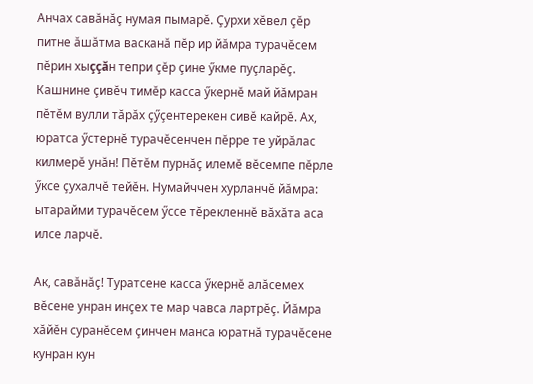Анчах савăнăç нумая пымарĕ. Çурхи хĕвел çĕр питне ăшăтма васканă пĕр ир йăмра турачĕсем пĕрин хыççăн тепри çĕр çине ӳкме пуçларĕç. Кашнине çивĕч тимĕр касса ӳкернĕ май йăмран пĕтĕм вулли тăрăх çӳçентерекен сивĕ кайрĕ. Ах, юратса ӳстернĕ турачĕсенчен пĕрре те уйрăлас килмерĕ унăн! Пĕтĕм пурнăç илемĕ вĕсемпе пĕрле ӳксе çухалчĕ тейĕн. Нумайччен хурланчĕ йăмра: ытарайми турачĕсем ӳссе тĕрекленнĕ вăхăта аса илсе ларчĕ.

Ак, савăнăç! Туратсене касса ӳкернĕ алăсемех вĕсене унран инçех те мар чавса лартрĕç. Йăмра хăйĕн суранĕсем çинчен манса юратнă турачĕсене кунран кун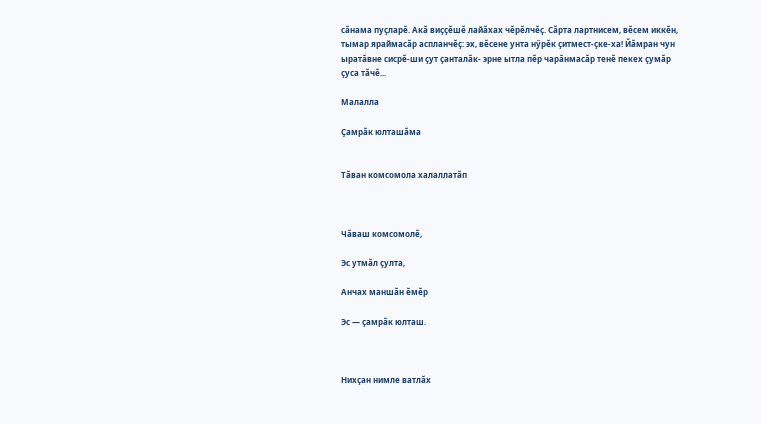сăнама пуçларĕ. Акă виççĕшĕ лайăхах чĕрĕлчĕç. Сăрта лартнисем, вĕсем иккĕн, тымар яраймасăр аспланчĕç: эх, вĕсене унта нӳрĕк çитмест-çке-ха! Йăмран чун ыратăвне сисрĕ-ши çут çанталăк- эрне ытла пĕр чарăнмасăр тенĕ пекех çумăр çуса тăчĕ...

Малалла

Çамрăк юлташăма


Тăван комсомола халаллатăп



Чăваш комсомолĕ,

Эс утмăл çулта,

Анчах маншăн ĕмĕр

Эс — çамрăк юлташ.



Нихçан нимле ватлăх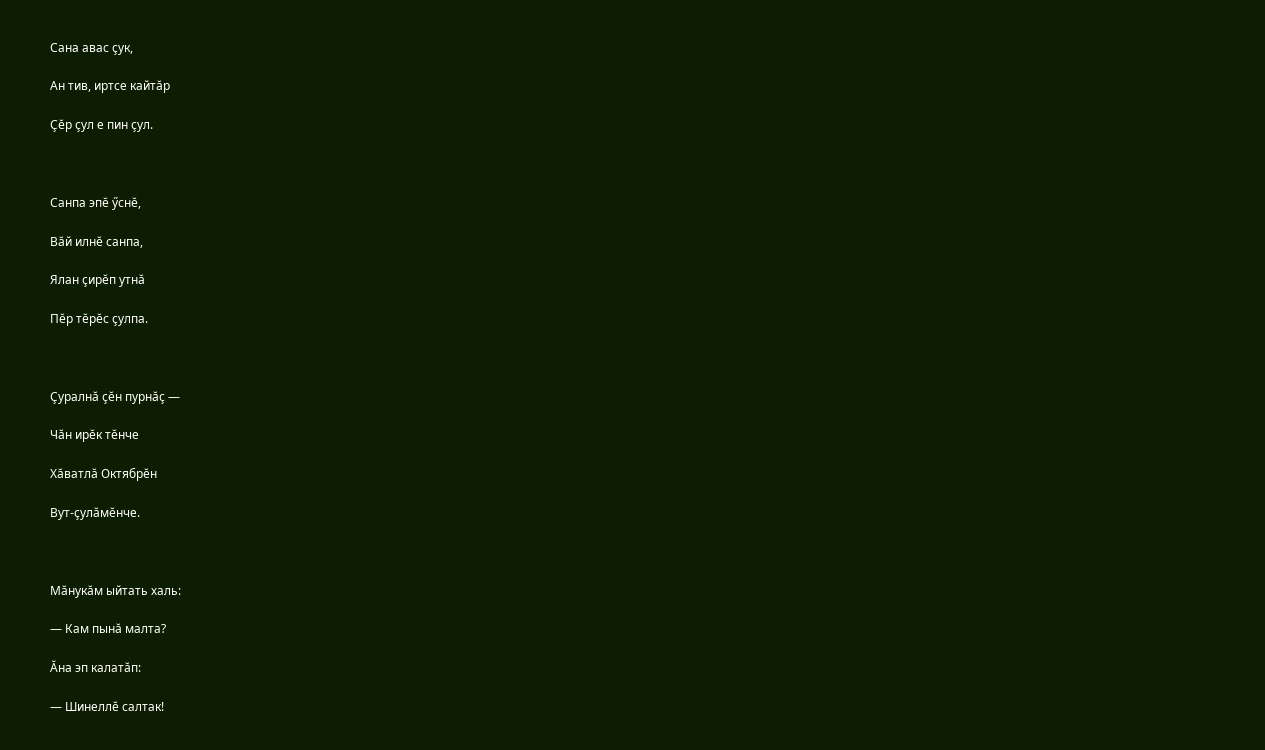Сана авас çук,

Ан тив, иртсе кайтăр

Çĕр çул е пин çул.



Санпа эпĕ ӳснĕ,

Вăй илнĕ санпа,

Ялан çирĕп утнă

Пĕр тĕрĕс çулпа.



Çуралнă çĕн пурнăç —

Чăн ирĕк тĕнче

Хăватлă Октябрĕн

Вут-çулăмĕнче.



Мăнукăм ыйтать халь:

— Кам пынă малта?

Ăна эп калатăп:

— Шинеллĕ салтак!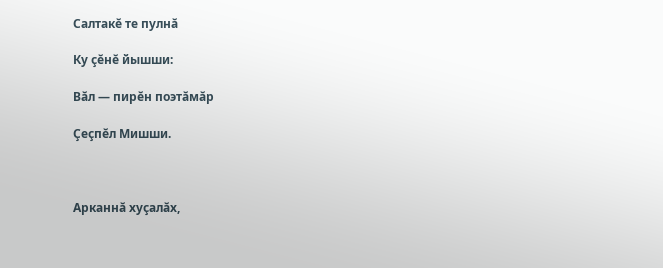Салтакĕ те пулнă

Ку çĕнĕ йышши:

Вăл — пирĕн поэтăмăр

Çеçпĕл Мишши.



Арканнă хуçалăх,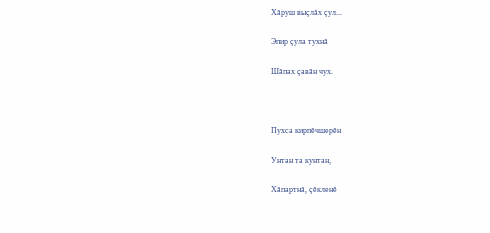Хăруш выçлăх çул...

Эпир çула тухнă

Шăпах çавăн чух.



Пухса кирпĕчшерĕн

Унтан та кунтан,

Хăпартнă, çĕкленĕ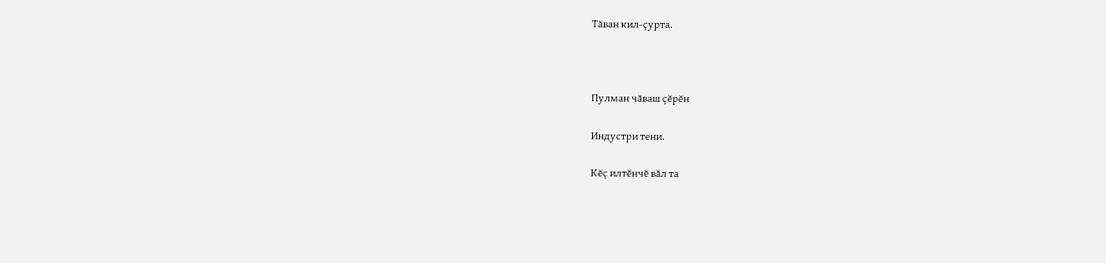Тăван кил-çурта.



Пулман чăваш çĕрĕн

Индустри тени.

Кĕç илтĕнчĕ вăл та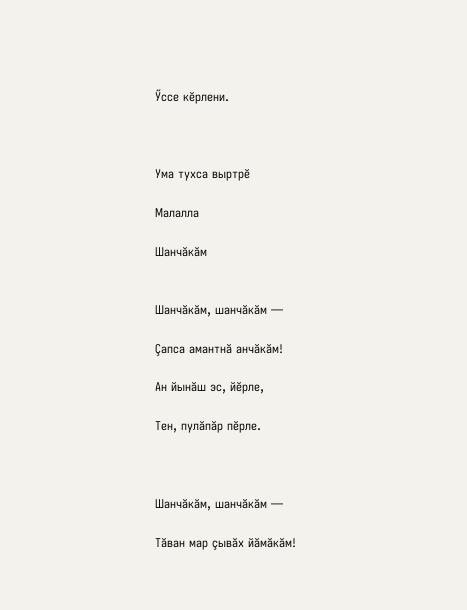Ӳссе кĕрлени.



Ума тухса выртрĕ

Малалла

Шанчăкăм


Шанчăкăм, шанчăкăм —

Çапса амантнă анчăкăм!

Ан йынăш эс, йĕрле,

Тен, пулăпăр пĕрле.



Шанчăкăм, шанчăкăм —

Тăван мар çывăх йăмăкăм!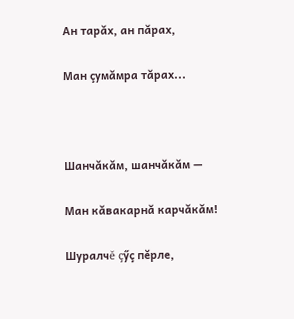Ан тарăх, ан пăрах,

Ман çумăмра тăрах...



Шанчăкăм, шанчăкăм —

Ман кăвакарнă карчăкăм!

Шуралчĕ çӳç пĕрле,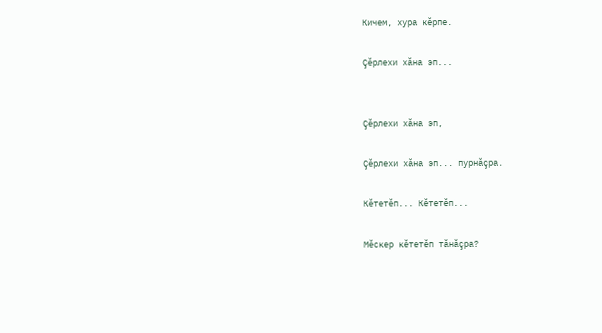Кичем, хура кĕрпе.

Çĕрлехи хăна эп...


Çĕрлехи хăна эп,

Çĕрлехи хăна эп... пурнăçра.

Кĕтетĕп... Кĕтетĕп...

Мĕскер кĕтетĕп тăнăçра?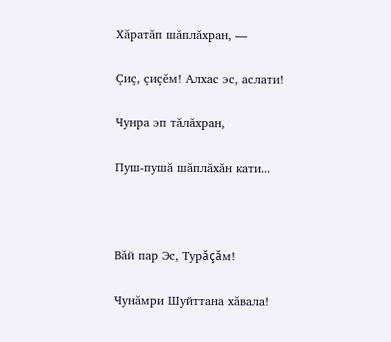Хăратăп шăплăхран, —

Çиç, çиçĕм! Алхас эс, аслати!

Чунра эп тăлăхран,

Пуш-пушă шăплăхăн кати...



Вăй пар Эс, Турăçăм!

Чунăмри Шуйттана хăвала!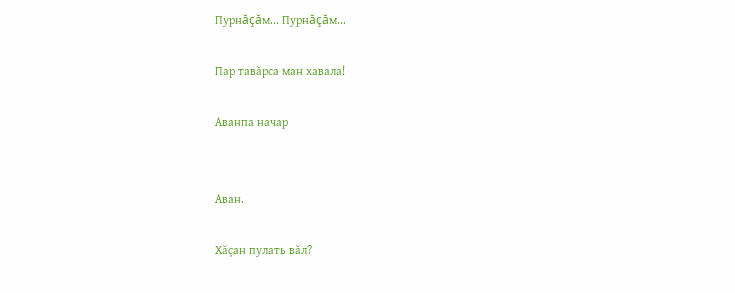Пурнăçăм... Пурнăçăм...

Пар тавăрса ман хавала!

Аванпа начар


Аван.

Хăçан пулать вăл?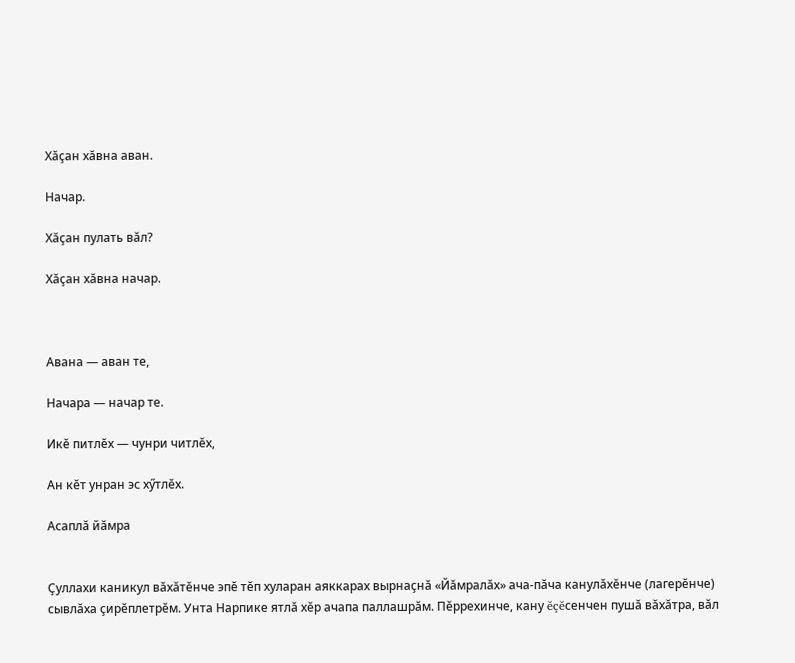Хăçан хăвна аван.

Начар.

Хăçан пулать вăл?

Хăçан хăвна начар.



Авана — аван те,

Начара — начар те.

Икĕ питлĕх — чунри читлĕх,

Ан кĕт унран эс хӳтлĕх.

Асаплă йăмра


Çуллахи каникул вăхăтĕнче эпĕ тĕп хуларан аяккарах вырнаçнă «Йăмралăх» ача-пăча канулăхĕнче (лагерĕнче) сывлăха çирĕплетрĕм. Унта Нарпике ятлă хĕр ачапа паллашрăм. Пĕррехинче, кану ĕçĕсенчен пушă вăхăтра, вăл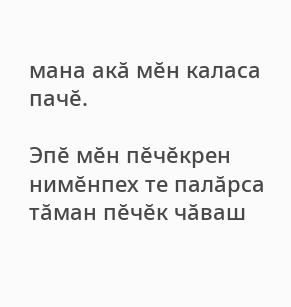мана акă мĕн каласа пачĕ.

Эпĕ мĕн пĕчĕкрен нимĕнпех те палăрса тăман пĕчĕк чăваш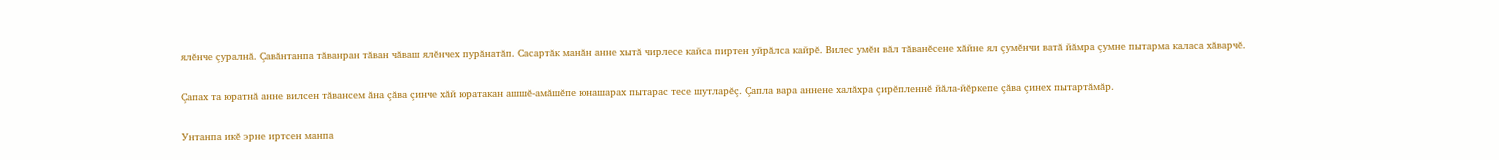ялĕнче çуралнă. Çавăнтанпа тăванран тăван чăваш ялĕнчех пурăнатăп. Сасартăк манăн анне хытă чирлесе кайса пиртен уйрăлса кайрĕ. Вилес умĕн вăл тăванĕсене хăйне ял çумĕнчи ватă йăмра çумне пытарма каласа хăварчĕ.

Çапах та юратнă анне вилсен тăвансем ăна çăва çинче хăй юратакан ашшĕ-амăшĕпе юнашарах пытарас тесе шутларĕç. Çапла вара аннене халăхра çирĕпленнĕ йăла-йĕркепе çăва çинех пытартăмăр.

Унтанпа икĕ эрне иртсен манпа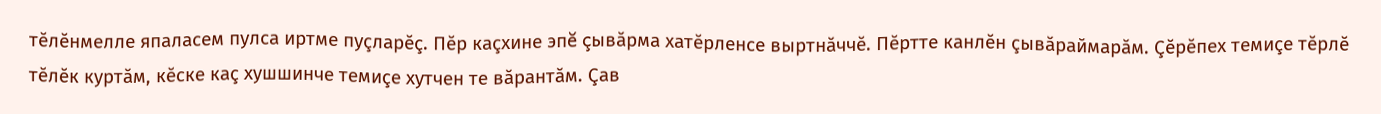тĕлĕнмелле япаласем пулса иртме пуçларĕç. Пĕр каçхине эпĕ çывăрма хатĕрленсе выртнăччĕ. Пĕртте канлĕн çывăраймарăм. Çĕрĕпех темиçе тĕрлĕ тĕлĕк куртăм, кĕске каç хушшинче темиçе хутчен те вăрантăм. Çав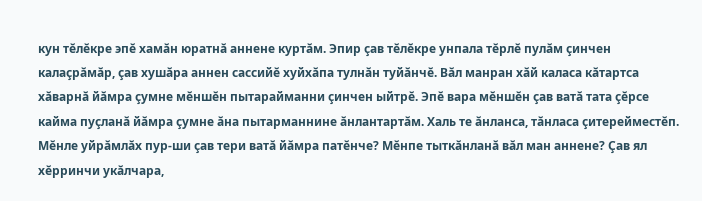кун тĕлĕкре эпĕ хамăн юратнă аннене куртăм. Эпир çав тĕлĕкре унпала тĕрлĕ пулăм çинчен калаçрăмăр, çав хушăра аннен сассийĕ хуйхăпа тулнăн туйăнчĕ. Вăл манран хăй каласа кăтартса хăварнă йăмра çумне мĕншĕн пытарайманни çинчен ыйтрĕ. Эпĕ вара мĕншĕн çав ватă тата çĕрсе кайма пуçланă йăмра çумне ăна пытарманнине ăнлантартăм. Халь те ăнланса, тăнласа çитерейместĕп. Мĕнле уйрăмлăх пур-ши çав тери ватă йăмра патĕнче? Мĕнпе тыткăнланă вăл ман аннене? Çав ял хĕрринчи укăлчара,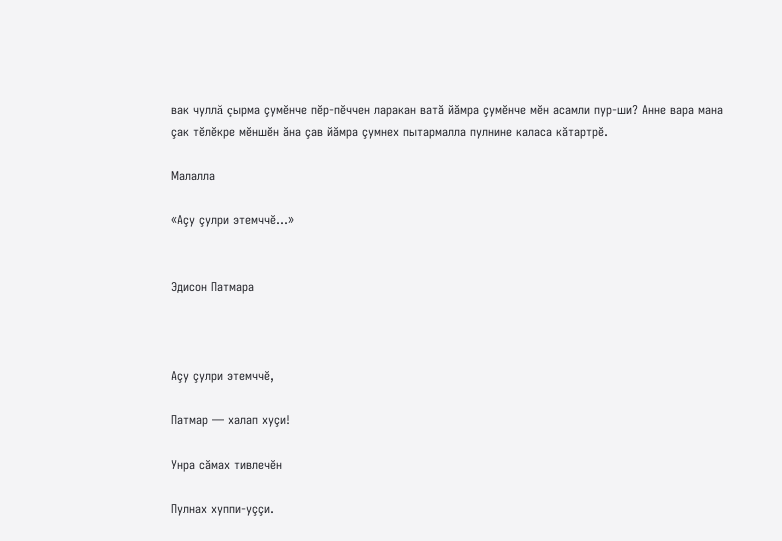вак чуллă çырма çумĕнче пĕр-пĕччен ларакан ватă йăмра çумĕнче мĕн асамли пур-ши? Анне вара мана çак тĕлĕкре мĕншĕн ăна çав йăмра çумнех пытармалла пулнине каласа кăтартрĕ.

Малалла

«Аçу çулри этемччĕ...»


Эдисон Патмара



Аçу çулри этемччĕ,

Патмар — халап хуçи!

Унра сăмах тивлечĕн

Пулнах хуппи-уççи.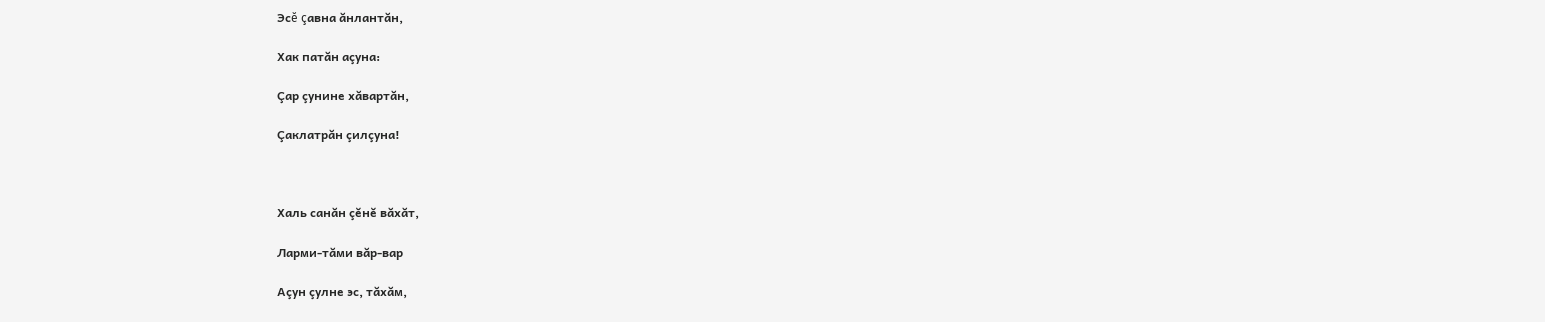Эсĕ çавна ăнлантăн,

Хак патăн аçуна:

Çар çунине хăвартăн,

Çаклатрăн çилçуна!



Халь санăн çĕнĕ вăхăт,

Ларми-тăми вăр-вар

Аçун çулне эс, тăхăм,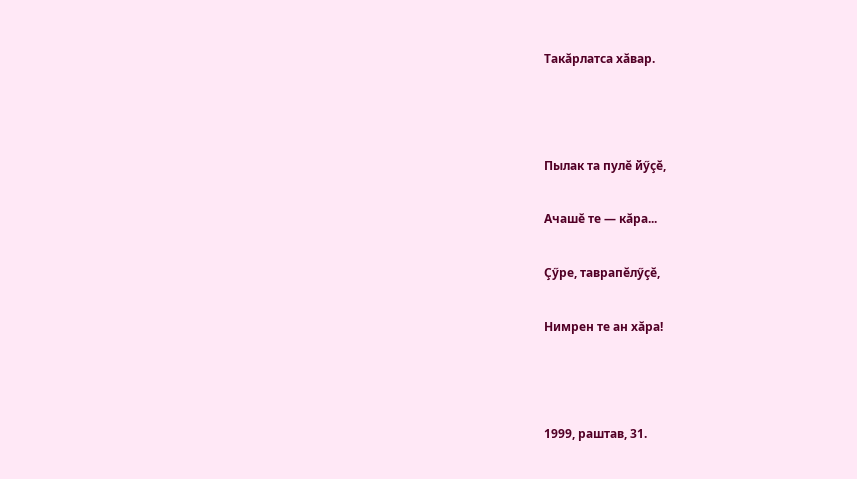Такăрлатса хăвар.



Пылак та пулĕ йӳçĕ,

Ачашĕ те — кăра...

Çӳре, таврапĕлӳçĕ,

Нимрен те ан хăра!



1999, раштав, 31.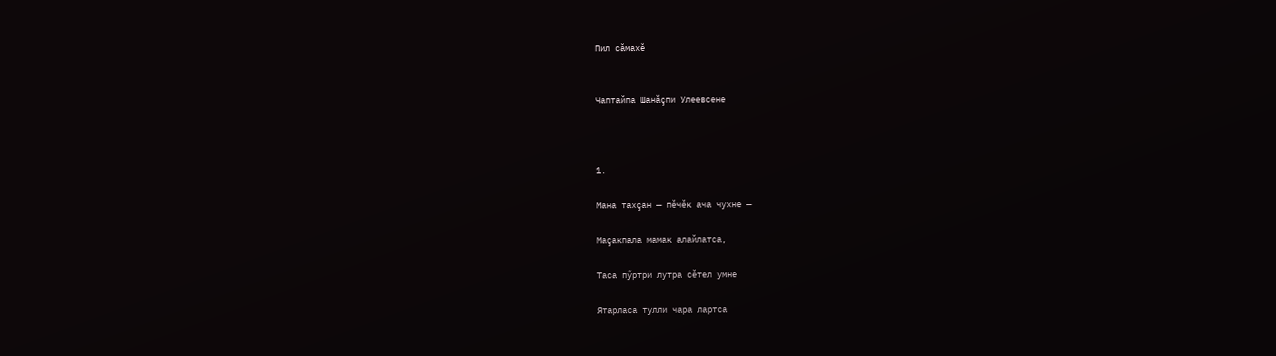Пил сăмахĕ


Чаптайпа Шанăçпи Улеевсене



1.

Мана тахçан — пĕчĕк ача чухне —

Маçакпала мамак алайлатса,

Таса пӳртри лутра сĕтел умне

Ятарласа тулли чара лартса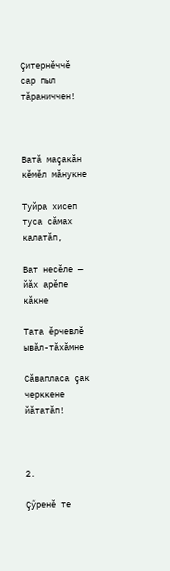Çитернĕччĕ сар пыл тăраниччен!



Ватă маçакăн кĕмĕл мăнукне

Туйра хисеп туса сăмах калатăп,

Ват несĕле — йăх арĕпе кăкне

Тата ĕрчевлĕ ывăл-тăхăмне

Сăвапласа çак черккене йăтатăп!



2.

Çӳренĕ те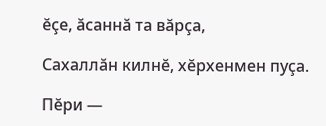ĕçе, ăсаннă та вăрçа,

Сахаллăн килнĕ, хĕрхенмен пуçа.

Пĕри —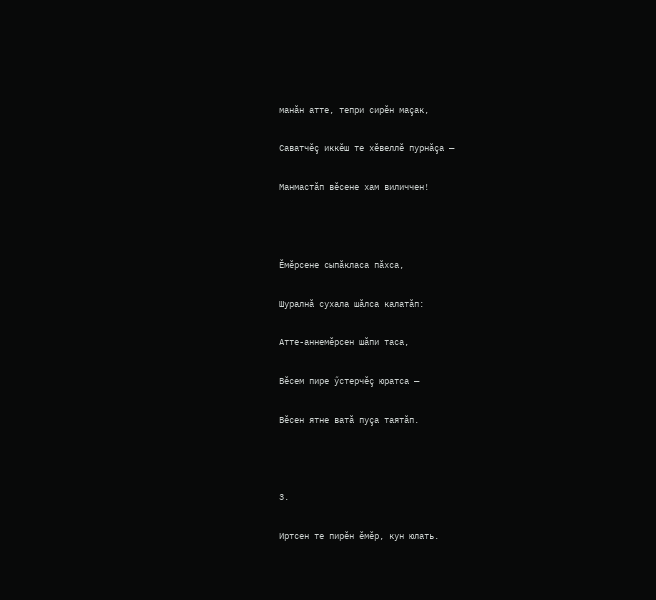манăн атте, тепри сирĕн маçак,

Саватчĕç иккĕш те хĕвеллĕ пурнăçа —

Манмастăп вĕсене хам виличчен!



Ĕмĕрсене сыпăкласа пăхса,

Шуралнă сухала шăлса калатăп:

Атте-аннемĕрсен шăпи таса,

Вĕсем пире ӳстерчĕç юратса —

Вĕсен ятне ватă пуçа таятăп.



3.

Иртсен те пирĕн ĕмĕр, кун юлать.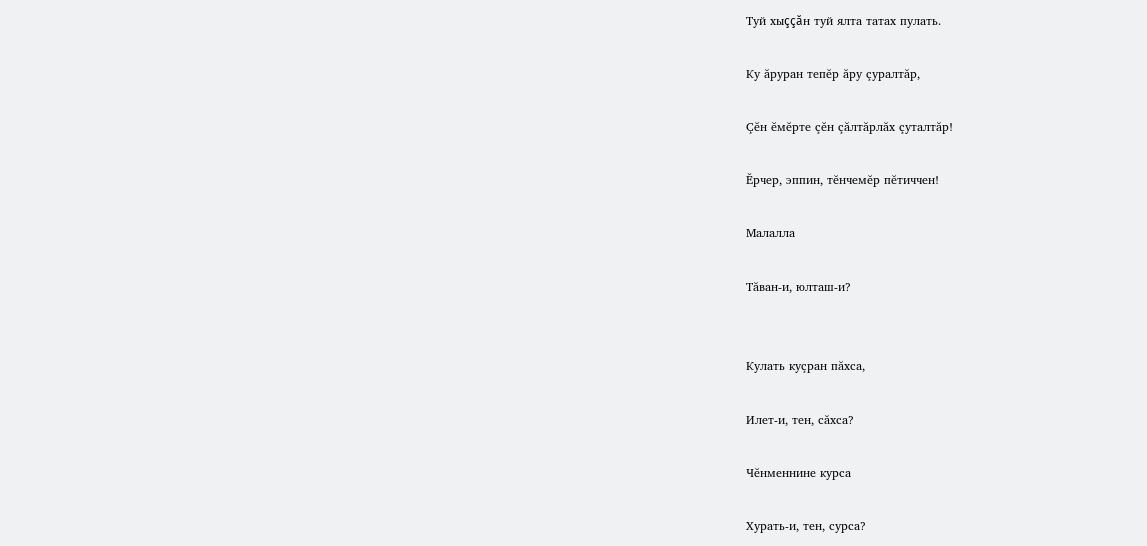Туй хыççăн туй ялта татах пулать.

Ку ăруран тепĕр ăру çуралтăр,

Çĕн ĕмĕрте çĕн çăлтăрлăх çуталтăр!

Ĕрчер, эппин, тĕнчемĕр пĕтиччен!

Малалла

Тăван-и, юлташ-и?


Кулать куçран пăхса,

Илет-и, тен, сăхса?

Чĕнменнине курса

Хурать-и, тен, сурса?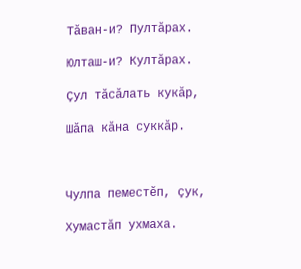Тăван-и? Пултăрах.

Юлташ-и? Култăрах.

Çул тăсăлать кукăр,

Шăпа кăна суккăр.



Чулпа пеместĕп, çук,

Хумастăп ухмаха.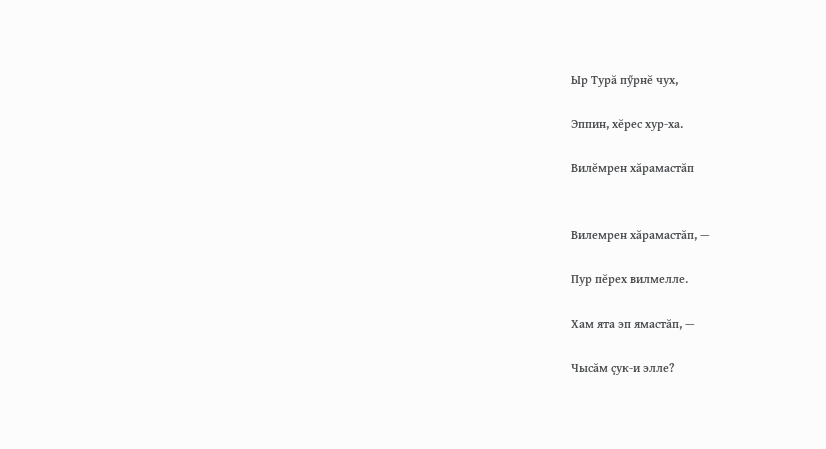Ыр Турă пӳрнĕ чух,

Эппин, хĕрес хур-ха.

Вилĕмрен хăрамастăп


Вилемрен хăрамастăп, —

Пур пĕрех вилмелле.

Хам ята эп ямастăп, —

Чысăм çук-и элле?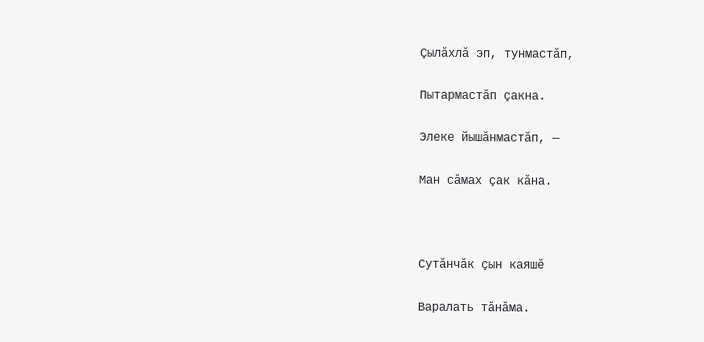Çылăхлă эп, тунмастăп,

Пытармастăп çакна.

Элеке йышăнмастăп, —

Ман сăмах çак кăна.



Сутăнчăк çын каяшĕ

Варалать тăнăма.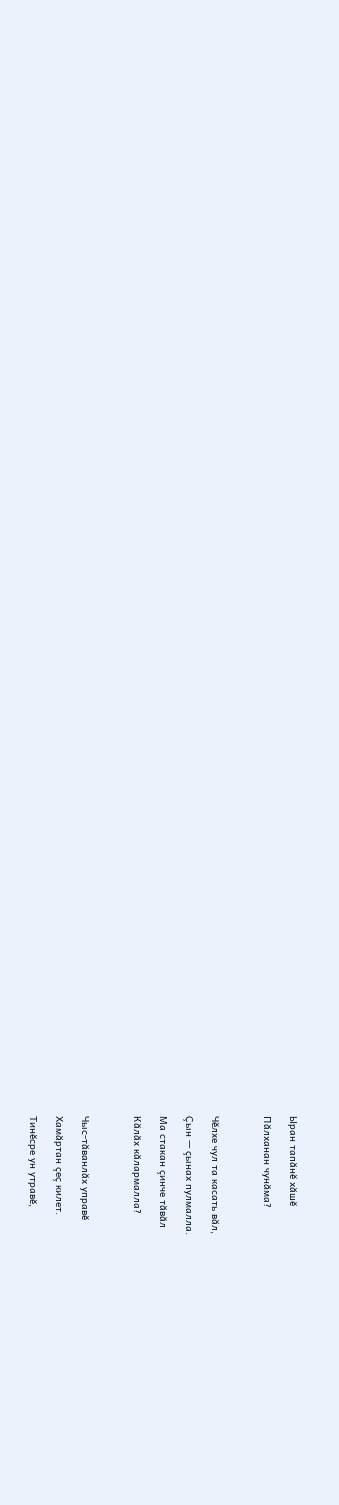Ыран тапăнĕ хăшĕ

Пăлханан чунăма?



Чĕлхе чул та касать вăл,

Çын — çынах пулмалла.

Ма стакан çинче тăвăл

Кăлăх кăлармалла?



Чыс-тăванлăх управĕ

Хамăртан çеç килет.

Тинĕсре ун утравĕ,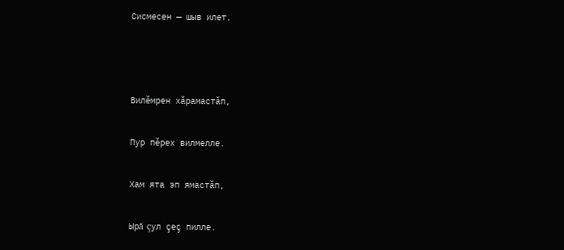Сисмесен — шыв илет.



Вилĕмрен хăрамастăп,

Пур пĕрех вилмелле.

Хам ята эп ямастăп,

Ырă çул çеç пилле.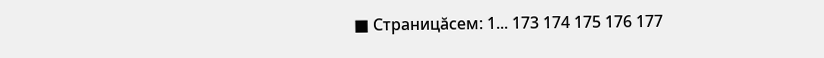■ Страницăсем: 1... 173 174 175 176 177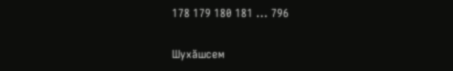178 179 180 181 ... 796

Шухăшсем